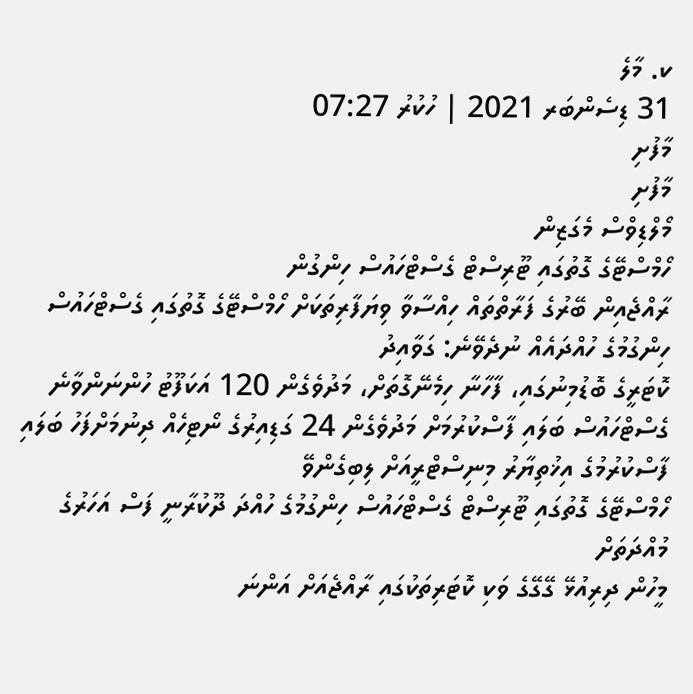ކ. މާލެ
31 ޑިސެންބަރ 2021 | ހުކުރު 07:27
މާފުށި
މާފުށި
މޯލްޑިވްސް މެގަޒިން
ހޯމްސްޓޭގެ ގޮތުގައި ޓޫރިސްޓް ގެސްޓްހައުސް ހިންގުން
ރާއްޖެއިން ބޭރުގެ ފަރާތްތައް ހިއްސާވާ ވިޔަފާރިތަކަށް ހޯމްސްޓޭގެ ގޮތުގައި ގެސްޓްހައުސް ހިންގުމުގެ ހުއްދައެއް ނުދެވޭނެ: ގަވާއިދު
ކޮޓަރީގެ ބޮޑުމިނުގައި، ފާހާނާ ހިމެނޭގޮތަށް، މަދުވެގެން 120 އަކަފޫޓު ހުންނަންވާނެ
ގެސްޓްހައުސް ބަލައި ފާސްކުރުމަށް މަދުވެގެން 24 ގަޑިއިރުގެ ނޯޓިހެއް ދިނުމަށްފަހު ބަލައި ފާސްކުރުމުގެ އިޚުތިޔާރު މިނިސްޓްރީއަށް ލިބިގެންވޭ
ހޯމްސްޓޭގެ ގޮތުގައި ޓޫރިސްޓް ގެސްޓްހައުސް ހިންގުމުގެ ހުއްދަ ދޫކުރާނީ ފަސް އަހަރުގެ މުއްދަތަށް
މީހުން ދިރިއުޅޭ ގޭގޭގެ ވަކި ކޮޓަރިތަކުގައި ރާއްޖެއަށް އަންނަ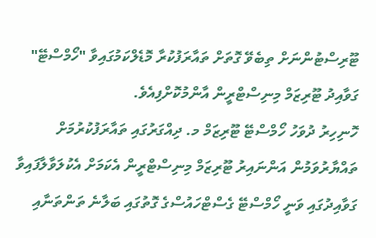ޓޫރިސްޓުންނަށް ތިބެވޭ ގޮތަށް ތައާރަފުކުރާ މޮޑެލްކަމުގައިވާ "ހޯމްސްޓޭ" ގަވާއިދު ޓޫރިޒަމް މިނިސްޓްރީން އާންމުކޮށްފިއެވެ.
ހޮނިހިރު ދުވަހު ހޯމްސްޓޭ ޓޫރިޒަމް މ. ދިއްގަރުގައި ތައާރަފުކުރުމަށް ތައްޔާރުވަމުން އަންނައިރު ޓޫރިޒަމް މިނިސްޓްރީން އެކަމަށް އެކުލަވާލާފައިވާ ގަވާއިދުގައި ވަނީ ހޯމްސްޓޭ ގެސްޓްހައުސްގެ ގޮތުގައި ބަލާނެ ތަންތަނާއި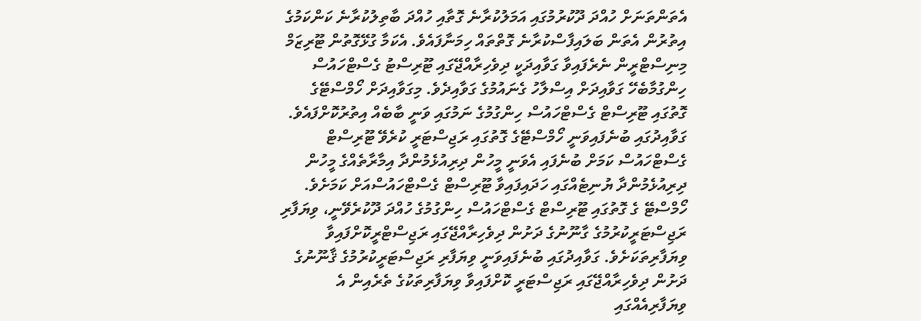އެތަންތަނަށް ހުއްދަ ދޫކުރުމުގައި އަމަލުކުރާނެ ގޮތާއި ހުއްދަ ބާތިލުކުރާނެ ކަންކަމުގެ އިތުރުން އެތަން ބަލައިފާސްކުރާނެ ގޮތްތައް ހިމަނާފައެވެ. އެކަމާ ގުޅޭގޮތުން ޓޫރިޒަމް މިނިސްޓްރީން ނެރެފައިވާ ގަވާއިދަކީ ދިވެހިރާއްޖޭގައި ޓޫރިސްޓު ގެސްޓްހައުސް ހިންގުމާބެހޭ ގަވާއިދަށް އިސްލާހު ގެނައުމުގެ ގަވާއިދެވެ. މިގަވާއިދަށް ހޯމްސްޓޭގެ ގޮތުގައި ޓޫރިސްޓް ގެސްޓްހައުސް ހިންގުމުގެ ނަމުގައި ވަނީ ބާބެއް އިތުރުކޮށްފައެވެ.
ގަވާއިދުގައި ބުނެފައިވަނީ ހޯމްސްޓޭގެ ގޮތުގައި ރަޖިސްޓަރީ ކުރެވޭ ޓޫރިސްޓް ގެސްޓްހައުސް ކަމަށް ބުނެފައި އެވަނީ މީހުން ދިރިއުޅެމުންދާ އިމާރާތެއްގެ މީހުން ދިރިއުޅެމުންދާ ޔުނިޓެއްގައި ހަދައިފައިވާ ޓޫރިސްޓް ގެސްޓްހައުސްއަށް ކަމަށެވެ. ހޯމްސްޓޭ ގެ ގޮތުގައި ޓޫރިސްޓް ގެސްޓްހައުސް ހިންގުމުގެ ހުއްދަ ދޫކުރެވޭނީ، ވިޔަފާރި ރަޖިސްޓަރީކުރުމުގެ ގާނޫނުގެ ދަށުން ދިވެހިރާއްޖޭގައި ރަޖިސްޓްރީކޮށްފައިވާ ވިޔަފާރިތަކަށެވެ. ގަވާއިދުގައި ބުނެފައިވަނީ ވިޔަފާރި ރަޖިސްޓަރީކުރުމުގެ ޤާނޫނުގެ ދަށުން ދިވެހިރާއްޖޭގައި ރަޖިސްޓަރީ ކޮށްފައިވާ ވިޔަފާރިތަކުގެ ތެރެއިން އެ ވިޔަފާރިއެއްގައި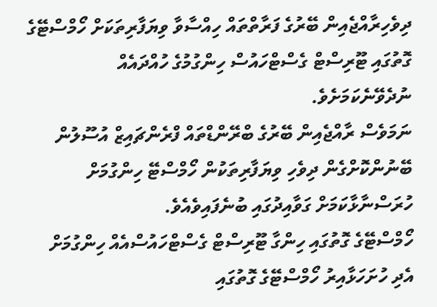ދިވެހިރާއްޖެއިން ބޭރުގެ ފަރާތްތައް ހިއްސާވާ ވިޔަފާރިތަކަށް ހޯމްސްޓޭގެ ގޮތުގައި ޓޫރިސްޓް ގެސްޓްހައުސް ހިންގުމުގެ ހުއްދައެއް ނުދެވޭނެކަމަށެވެ.
ނަމަވެސް ރާއްޖެއިން ބޭރުގެ ބްރޭންޑްތައް ފްރެންޗައިޒް އުސޫލުން ބޭނުންކޮށްގެން ދިވެހި ވިޔަފާރިތަކުން ހޯމްސްޓޭ ހިންގުމަށް ހުރަސްނާޅާކަމަށް ގަވާއިދުގައި ބުނެފައިވެއެވެ.
ހޯމްސްޓޭގެ ގޮތުގައި ހިންގާ ޓޫރިސްޓް ގެސްޓްހައުސްއެއް ހިންގުމަށް އެދި ހުށަހަޅާއިރު ހޯމްސްޓޭގެ ގޮތުގައި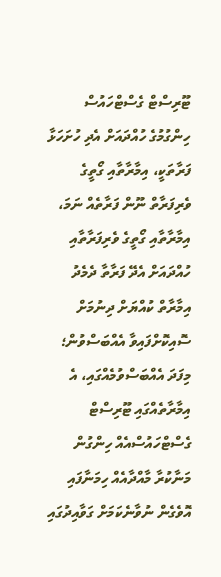ޓޫރިސްޓް ގެސްޓްހައުސް ހިންގުމުގެ ހުއްދައަށް އެދި ހުށަހަޅާ ފަރާތަކީ، އިމާރާތާއި ގޯތީގެ ވެރިފަރާތް ނޫން ފަރާތެއް ނަމަ، އިމާރާތާއި ގޯތީގެ ވެރިފަރާތާއި ހުއްދައަށް އެދޭ ފަރާތާ ދެމެދު އިމާރާތް ކުއްޔަށް ދިނުމަށް ސޮއިކޮށްފައިވާ އެއްބަސްވުން؛ މިފަދަ އެއްބަސްވުމެއްގައި، އެ އިމާރާތެއްގައި ޓޫރިސްޓް ގެސްޓްހައުސްއެއް ހިންގުން މަނާކުރާ މާއްދާއެއް ހިމަނާފައި އޮވެގެން ނުވާނެކަމަށް ގަވާއިދުގައި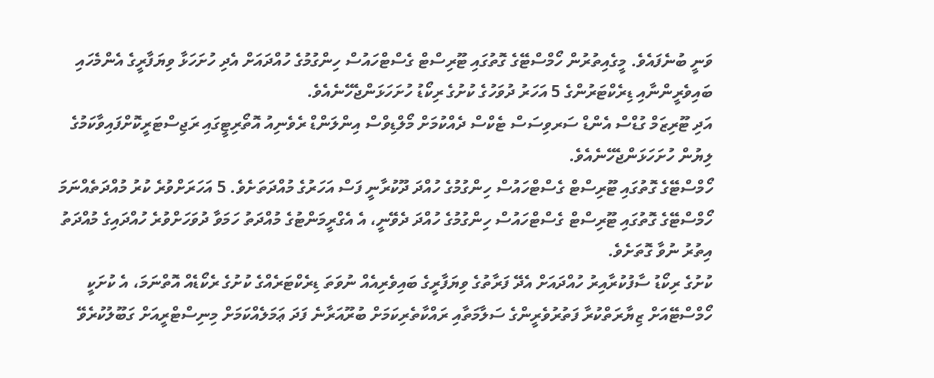ވަނީ ބުނެފައެވެ. މީގެއިތުރުން ހޯމްސްޓޭގެ ގޮތުގައި ޓޫރިސްޓް ގެސްޓްހައުސް ހިންގުމުގެ ހުއްދައަށް އެދި ހުށަހަޅާ ވިޔަފާރީގެ އެންމެހައި ބައިވެރީންނާއި ޑިރެކްޓަރުންގެ 5 އަހަރު ދުވަހުގެ ކުށުގެ ރިކޯޑު ހުށަހަޅަންޖެހޭނެއެވެ.
އަދި ޓޫރިޒަމް ގުޑްސް އެންޑް ސަރވިސަސް ޓެކްސް ދެއްކުމަށް މޯލްޑިވްސް އިންލަންޑް ރެވެނިއު އޮތޯރިޓީގައި ރަޖިސްޓަރީކޮށްފައިވާކަމުގެ ލިޔުން ހުށަހަޅަންޖެހޭނެއެވެ.
ހޯމްސްޓޭގެ ގޮތުގައި ޓޫރިސްޓް ގެސްޓްހައުސް ހިންގުމުގެ ހުއްދަ ދޫކުރާނީ ފަސް އަހަރުގެ މުއްދަތަށެވެ. 5 އަހަރަށްވުރެ ކުރު މުއްދަތެއްނަމަ ހޯމްސްޓޭގެ ގޮތުގައި ޓޫރިސްޓް ގެސްޓްހައުސް ހިންގުމުގެ ހުއްދަ ދެވޭނީ، އެ އެގްރީމަންޓުގެ މުއްދަތު ހަމަވާ ދުވަހަށްވުރެ ހުއްދައިގެ މުއްދަތު އިތުރު ނުވާ ގޮތަށެވެ.
ކުށުގެ ރިކޯޑު ސާފުކުރާއިރު ހުއްދައަށް އެދޭ ފަރާތުގެ ވިޔަފާރީގެ ބައިވެރިއެއް ނުވަތަ ޑިރެކްޓަރެއްގެ ކުށުގެ ރެކޯޑެއް އޮތްނަމަ، އެ ކުށަކީ ހޯމްސްޓޭއަށް ޒިޔާރަތްކުރާ ފަތުރުވެރީންގެ ސަލާމަތާއި ރައްކާތެރިކަމަށް ބުރޫއަރާނެ ފަދަ ޢަމަލެއްކަމަށް މިނިސްޓްރީއަށް ގަބޫލުކުރެވޭ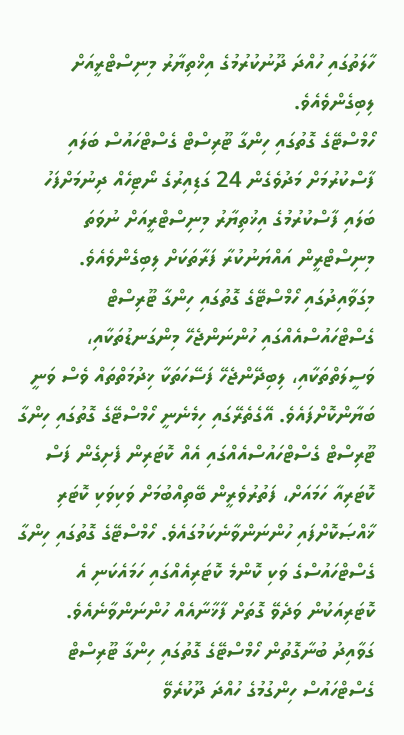ހާލަތުގައި ހުއްދަ ދޫނުކުރުމުގެ އިޚްތިޔާރު މިނިސްޓްރީއަށް ލިބިގެންވެއެވެ.
ހޯމްސްޓޭގެ ގޮތުގައި ހިންގާ ޓޫރިސްޓް ގެސްޓްހައުސް ބަލައި ފާސްކުރުމަށް މަދުވެގެން 24 ގަޑިއިރުގެ ނޯޓިހެއް ދިނުމަށްފަހު ބަލައި ފާސްކުރުމުގެ އިޚުތިޔާރު މިނިސްޓްރީއަށް ނުވަތަ މިނިސްޓްރީން އައްޔަނުކުރާ ފަރާތަކަށް ލިބިގެންވެއެވެ.
މިގަވާއިދުގައި ހޯމްސްޓޭގެ ގޮތުގައި ހިންގާ ޓޫރިސްޓް ގެސްޓްހައުސްއެއްގައި ހުންނަންޖެހޭ މިންގަނޑުތަކާއި، ވަސީލަތްތަކާއި، ލިބިދޭންޖެހޭ ފަސޭހަތަކާ ޚިދުމަތްތައް ވެސް ވަނީ ބަޔާންކޮށްފައެވެ. އޭގެތެރޭގައި ހިމެނެނީ ހޯމްސްޓޭގެ ގޮތުގައި ހިންގާ ޓޫރިސްޓް ގެސްޓްހައުސްއެއްގައި އެއް ކޮޓަރިން ފެށިގެން ފަސް ކޮޓަރިއާ ހަމައަށް، ފަތުރުވެރީން ބޭތިއްބުމަށް ވަކިވަކި ކޮޓަރި ޚާއްޞަކޮށްފައި ހުންނަންވާނެކަމުގައެވެ. ހޯމްސްޓޭގެ ގޮތުގައި ހިންގާ ގެސްޓްހައުސްގެ ވަކި ކޮންމެ ކޮޓަރިއެއްގައި ހަމައެކަނި އެ ކޮޓަރިއަކުން ވަދެވޭ ގޮތަށް ފާޚާނާއެއް ހުންނަންވާނެއެވެ.
ގަވާއިދު ބުނާގޮތުން ހޯމްސްޓޭގެ ގޮތުގައި ހިންގާ ޓޫރިސްޓް ގެސްޓްހައުސް ހިންގުމުގެ ހުއްދަ ދޫކުރެވޭ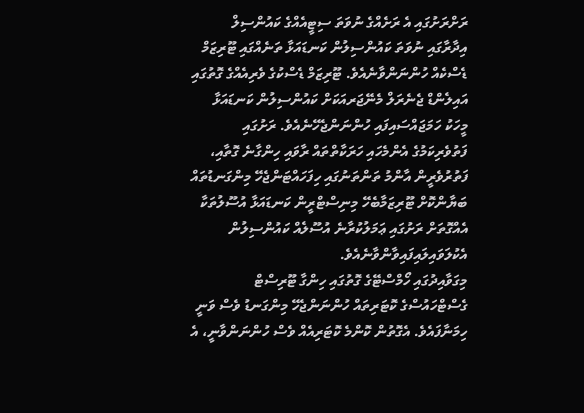ރަށްރަށުގައި އެ ރަށެއްގެ ނުވަތަ ސިޓީއެއްގެ ކައުންސިލް އިދާރާގައި ނުވަތަ ކައުންސިލުން ކަނޑައަޅާ ތަނެއްގައި ޓޫރިޒަމް ޑެސްކެއް ހުންނަންވާނެއެވެ. ޓޫރިޒަމް ޑެސްކުގެ ވެރިއެއްގެ ގޮތުގައި އައިލެންޑް ޖެނެރަލް މެނޭޖަރއަކަށް ކައުންސިލުން ކަނޑައަޅާ މީހަކު ހަމަޖައްސައިފައި ހުންނަންޖެހޭނެއެވެ. ރަށުގައި ފަތުވެރިކަމުގެ އެންމެހައި ހަރަކާތްތައް ރާވައި ހިންގާނެ ގޮތާއި، ފަތުރުވެރީން އާންމު ތަންތަނުގައި ހިފަހައްޓަންޖެހޭ މިންގަނޑުތައް ބަޔާންކޮށް ޓޫރިޒަމާބެހޭ މިނިސްޓްރީން ކަނޑައަޅާ އުސޫލުތަކާ އެއްގޮތަށް ރަށުގައި ޢަމަލުކުރާނެ އުސޫލެއް ކައުންސިލުން އެކުލަވައިލައިފައިވާންވާނެއެވެ.
މިގަވާއިދުގައި ހޯމްސްޓޭގެ ގޮތުގައި ހިންގާ ޓޫރިސްޓް ގެސްޓްހައުސްގެ ކޮޓަރިތައް ހުންނަންޖެހޭ މިންގަނޑު ވެސް ވަނީ ހިމަނާފައެވެ. އެގޮތުން ކޮންމެ ކޮޓަރިއެއް ވެސް ހުންނަންވާނީ، އެ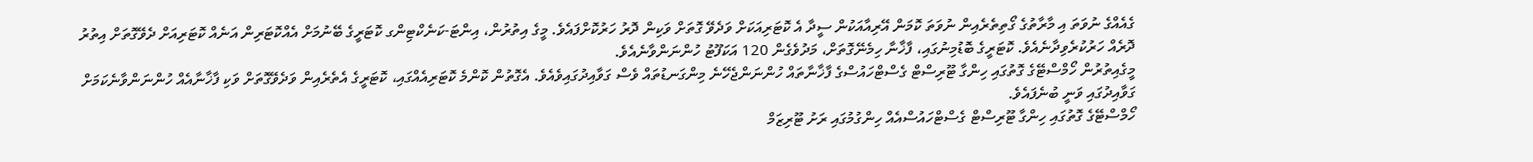ގެއެއްގެ ނުވަތަ އި މާރާތުގެ ގޯތިތެރެއިން ނުވަތަ ކޮމަން އޭރިއާއަކުން ސީދާ އެ ކޮޓަރިއަކަށް ވަދެވޭ ގޮތަށް ވަކިން ދޮރު ހަރުކޮށްފައެވެ. މީގެ އިތުރުން، އިންޓަ-ކަނެކްޓިންގ ކޮޓަރީގެ ބޭނުމަށް އެއްކޮޓަރިން އަނެއް ކޮޓަރިއަށް ދެވޭގޮތަށް އިތުރު ދޮރެއް ހަރުކުރެވިދާނެއެވެ. ކޮޓަރީގެ ބޮޑުމިނުގައި، ފާޚާނާ ހިމެނޭގޮތަށް، މަދުވެގެން 120 އަކަފޫޓު ހުންނަންވާނެއެވެ.
މީގެއިތުރުން ހޯމްސްޓޭގެ ގޮތުގައި ހިންގާ ޓޫރިސްޓް ގެސްޓްހައުސްގެ ފާޚާނާތައް ހުންނަންޖެހޭނެ މިންގަނޑުތައް ވެސް ގަވާއިދުގައިވެއެވެ. އެގޮތުން ކޮންމެ ކޮޓަރިއެއްގައި، ކޮޓަރީގެ އެތެރެއިން ވަދެވޭގޮތަށް ވަކި ފާޚާނާއެއް ހުންނަންވާނެކަމަށް ގަވާއިދުގައި ވަނީ ބުނެފައެވެ.
ހޯމްސްޓޭގެ ގޮތުގައި ހިންގާ ޓޫރިސްޓް ގެސްޓްހައުސްއެއް ހިންގުމުގައި ރަށު ޓޫރިޒަމް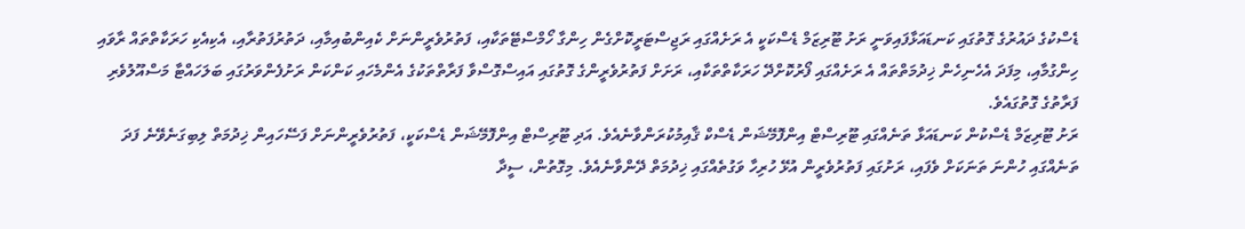ޑެސްކުގެ ދައުރުގެ ގޮތުގައި ކަނޑައަޅާފައިވަނީ ރަށު ޓޫރިޒަމް ޑެސްކަކީ އެ ރަށެއްގައި ރަޖިސްޓަރީކޮށްގެން ހިންގާ ހޯމްސްޓޭތަކާއި، ފަތުރުވެރީންނަށް ކެއިންބުއިމާއި، ދަތުރުފަތުރާއި، އެކިއެކި ހަރަކާތްތައް ރާވައި ހިންގުމާއި، މިފަދަ އެހެނިހެން ޚިދުމަތްތައް އެ ރަށެއްގައި ފޯރުކޮށްދޭ ހަރަކާތްތަކާއި، ރަށަށް ފަތުރުވެރީންގެ ގޮތުގައި އައިސްގޮސްވާ ފަރާތްތަކުގެ އެންމެހައި ކަންކަން ރަށުފެންވަރުގައި ބަލަހައްޓާ މަސްއޫލުވެރި ފަރާތުގެ ގޮތުގައެވެ.
ރަށު ޓޫރިޒަމް ޑެސްކުން ކަނޑައަޅާ ތަނެއްގައި ޓޫރިސްޓް އިންފޮމޭޝަން ޑެސްކް ޤާއިމުކުރަންވާނެއެވެ. އަދި ޓޫރިސްޓް އިންފޮމޭޝަން ޑެސްކަކީ، ފަތުރުވެރީންނަށް ފަސޭހައިން ޚިދުމަތް ލިބިގަނެވޭނެ ފަދަ ތަނެއްގައި ހުންނަ ތަނަކަށް ވެފައި، ރަށުގައި ފަތުރުވެރީން އުޅޭ ހުރިހާ ވަގުތެއްގައި ޚިދުމަތް ދޭންވާނެއެވެ. މިގޮތުން، ސީދާ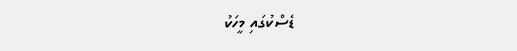ޑެސްކުގައި މީހަކު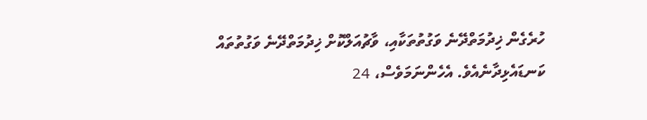ހުރެގެން ޚިދުމަތްދޭނެ ވަގުތުތަކާއި، ވާޗުއަލްކޮށް ޚިދުމަތްދޭނެ ވަގުތުތައް ކަނޑައެޅިދާނެއެވެ. އެހެންނަމަވެސް، 24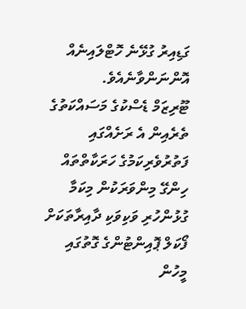ގަޑިއިރު ގުޅޭނެ ހޮޓްލައިނެއް އޮންނަންވާނެއެވެ.
ޓޫރިޒަމް ޑެސްކުގެ މަސައްކަތުގެ ތެރެއިން އެ ރަށެއްގައި ފަތުރުވެރިކަމުގެ ހަރަކާތްތައް ހިންގޭ މިންވަރަކުން މިކަމާ ގުޅުންހުރި ވަކިވަކި ދާއިރާތަކަށް ފޯކަލް ޕޮއިންޓުންގެ ގޮތުގައި މީހުން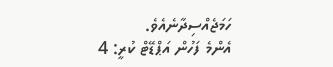ހަމަޖެއްސިދާނެއެވެ.
އެންމެ ފަހުން އަޕްޑޭޓް ކުރީ: 4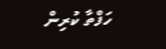ހަފްތާ ކުރިން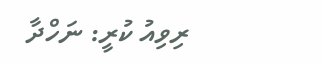ރިވިއު ކުރީ: ނަހްދާ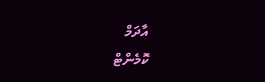އާދަމް
ކޮމެންޓް